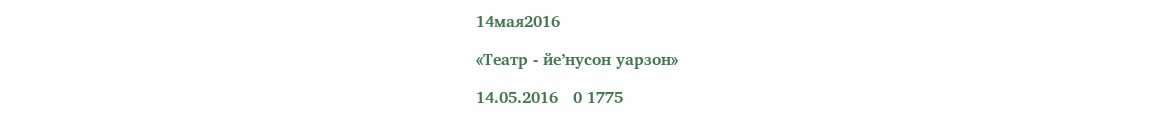14мая2016

«Театр - йеʼнусон уарзон»

14.05.2016   0 1775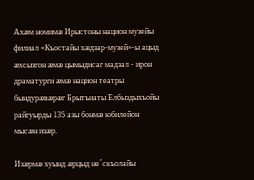Ахӕм номимӕ Ирыстоны национ музейы филиал «Къостайы хӕдзар-музей»-ы ацыд ӕхсызгон ӕмӕ цымыдисаг мадзал - ирон драматурги ӕмӕ национ театры бындурӕвӕрӕг Брытъиаты Елбыздыхъойы райгуырды 135 азы бонмӕ юбилейон мысӕн изӕр.

Изӕрмӕ хуынд ӕрцыд не´скъолайы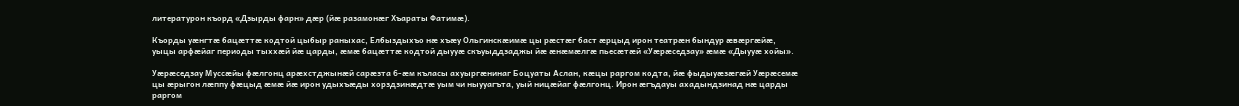литературон къорд «Дзырды фарн» дӕр (йӕ разамонӕг Хъараты Фатимӕ).

Къорды уӕнгтӕ бацӕттӕ кодтой цыбыр раныхас, Елбыздыхъо нӕ хъӕу Ольгинскӕимӕ цы рӕстӕг баст ӕрцыд ирон театрӕн бындур ӕвӕргӕйӕ, уыцы арфӕйаг периоды тыххӕй йӕ царды, ӕмӕ бацӕттӕ кодтой дыууӕ скъуыддзаджы йӕ ӕнӕмӕлгӕ пьесӕтӕй «Уӕрӕседзау» ӕмӕ «Дыууӕ хойы».

Уӕрӕседзау Муссӕйы фӕлгонц арӕхстджынӕй сарӕзта 6-ӕм къласы ахуыргӕнинаг Боцуаты Аслан, кӕцы раргом кодта, йӕ фыдыуӕзӕгӕй Уӕрӕсемӕ цы ӕрыгон лӕппу фӕцыд ӕмӕ йӕ ирон удыхъӕды хорздзинӕдтӕ уым чи ныууагъта, уый ницӕйаг фӕлгонц. Ирон ӕгъдауы ахадындзинад нӕ царды раргом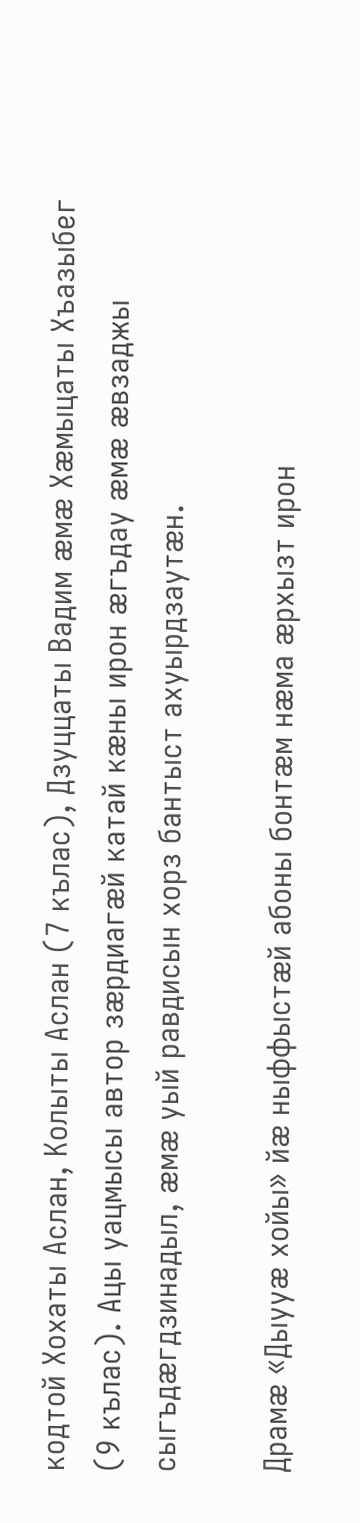кодтой Хохаты Аслан, Колыты Аслан (7 кълас), Дзуццаты Вадим ӕмӕ Хӕмыцаты Хъазыбег (9 кълас). Ацы уацмысы автор зӕрдиагӕй катай кӕны ирон ӕгъдау ӕмӕ ӕвзаджы сыгъдӕгдзинадыл, ӕмӕ уый равдисын хорз бантыст ахуырдзаутӕн.

Драмӕ «Дыууӕ хойы» йӕ ныффыстӕй абоны бонтӕм нӕма ӕрхызт ирон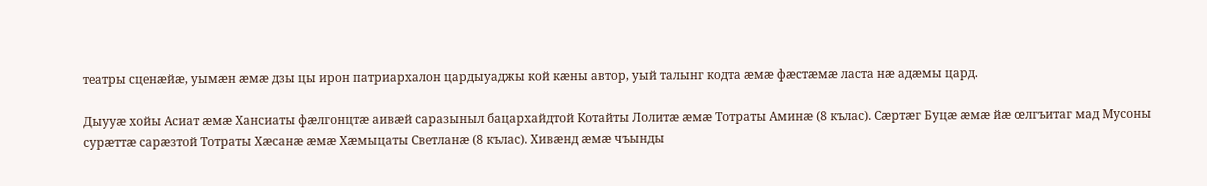театры сценӕйӕ, уымӕн ӕмӕ дзы цы ирон патриархалон цардыуаджы кой кӕны автор, уый талынг кодта ӕмӕ фӕстӕмӕ ласта нӕ адӕмы цард.

Дыууӕ хойы Асиат ӕмӕ Хансиаты фӕлгонцтӕ аивӕй саразыныл бацархайдтой Котайты Лолитӕ ӕмӕ Тотраты Аминӕ (8 кълас). Сӕртӕг Буцӕ ӕмӕ йӕ œлгъитаг мад Мусоны сурӕттӕ сарӕзтой Тотраты Хӕсанӕ ӕмӕ Хӕмыцаты Светланӕ (8 кълас). Хивӕнд ӕмӕ чъынды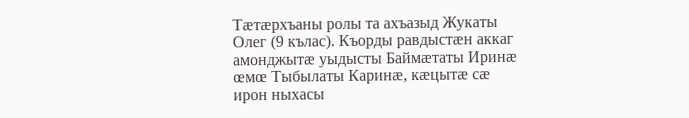Тӕтӕрхъаны ролы та ахъазыд Жукаты Олег (9 кълас). Къорды равдыстӕн аккаг амонджытӕ уыдысты Баймӕтаты Иринӕ œмœ Тыбылаты Каринӕ, кӕцытӕ сӕ ирон ныхасы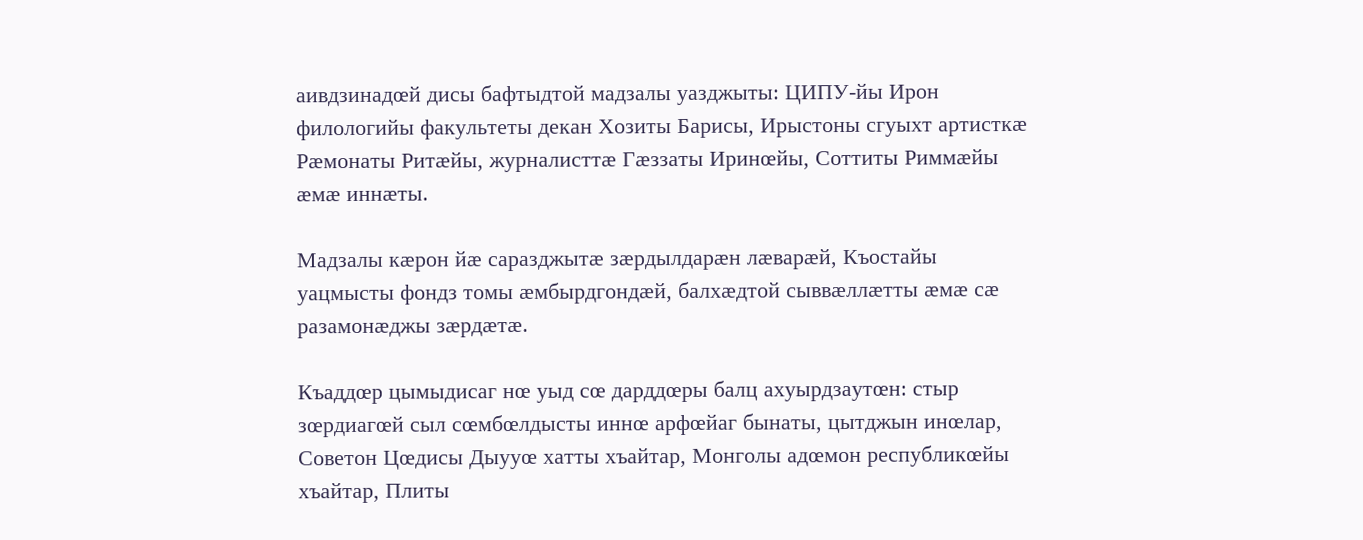аивдзинадœй дисы бафтыдтой мадзалы уазджыты: ЦИПУ-йы Ирон филологийы факультеты декан Хозиты Барисы, Ирыстоны сгуыхт артисткӕ Рӕмонаты Ритӕйы, журналисттӕ Гӕззаты Иринœйы, Соттиты Риммӕйы ӕмӕ иннӕты.

Мадзалы кӕрон йӕ саразджытӕ зӕрдылдарӕн лӕварӕй, Къостайы уацмысты фондз томы ӕмбырдгондӕй, балхӕдтой сыввӕллӕтты ӕмӕ сӕ разамонӕджы зӕрдӕтӕ.

Къаддœр цымыдисаг нœ уыд сœ дарддœры балц ахуырдзаутœн: стыр зœрдиагœй сыл сœмбœлдысты иннœ арфœйаг бынаты, цытджын инœлар, Советон Цœдисы Дыууœ хатты хъайтар, Монголы адœмон республикœйы хъайтар, Плиты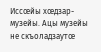Иссœйы хœдзар-музейы. Ацы музейы не скъоладзаутœ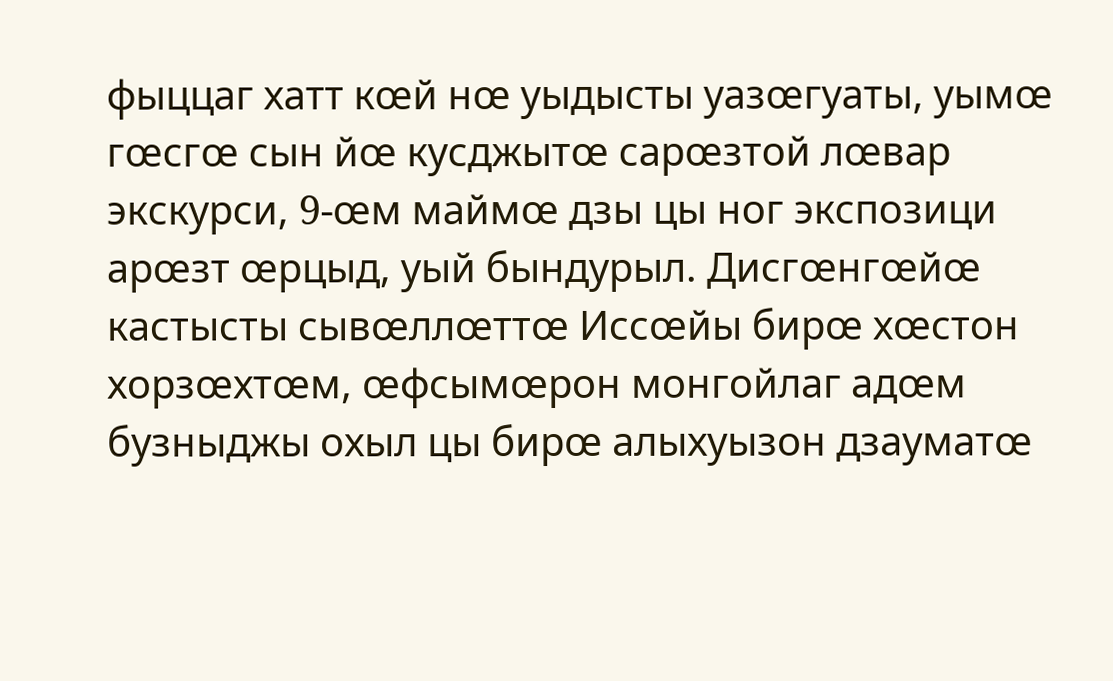фыццаг хатт кœй нœ уыдысты уазœгуаты, уымœ гœсгœ сын йœ кусджытœ сарœзтой лœвар экскурси, 9-œм маймœ дзы цы ног экспозици арœзт œрцыд, уый бындурыл. Дисгœнгœйœ кастысты сывœллœттœ Иссœйы бирœ хœстон хорзœхтœм, œфсымœрон монгойлаг адœм бузныджы охыл цы бирœ алыхуызон дзауматœ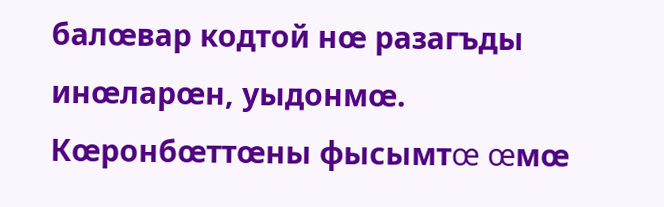балœвар кодтой нœ разагъды инœларœн, уыдонмœ. Кœронбœттœны фысымтœ œмœ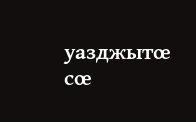уазджытœ сœ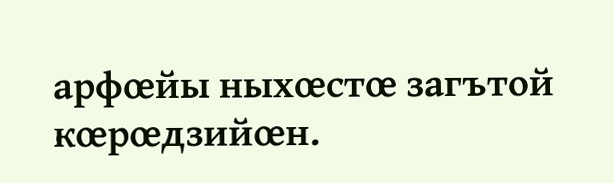арфœйы ныхœстœ загътой кœрœдзийœн.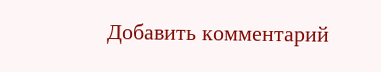Добавить комментарий